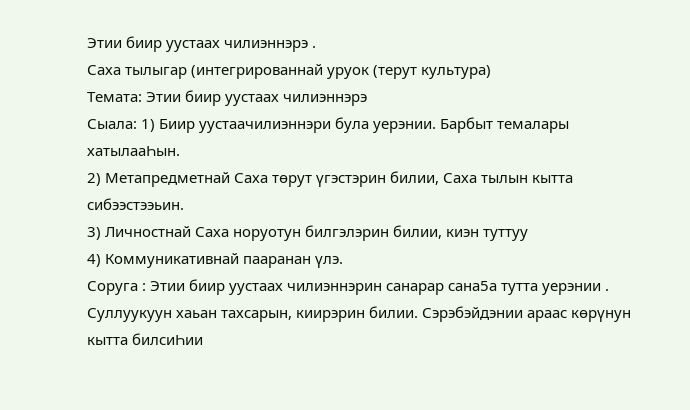Этии биир уустаах чилиэннэрэ .
Саха тылыгар (интегрированнай уруок (терут культура)
Темата: Этии биир уустаах чилиэннэрэ
Сыала: 1) Биир уустаачилиэннэри була уерэнии. Барбыт темалары хатылааҺын.
2) Метапредметнай Саха төрут үгэстэрин билии, Саха тылын кытта сибээстээьин.
3) Личностнай Саха норуотун билгэлэрин билии, киэн туттуу
4) Коммуникативнай пааранан үлэ.
Соруга : Этии биир уустаах чилиэннэрин санарар сана5а тутта уерэнии . Суллуукуун хаьан тахсарын, киирэрин билии. Сэрэбэйдэнии араас көрүнун кытта билсиҺии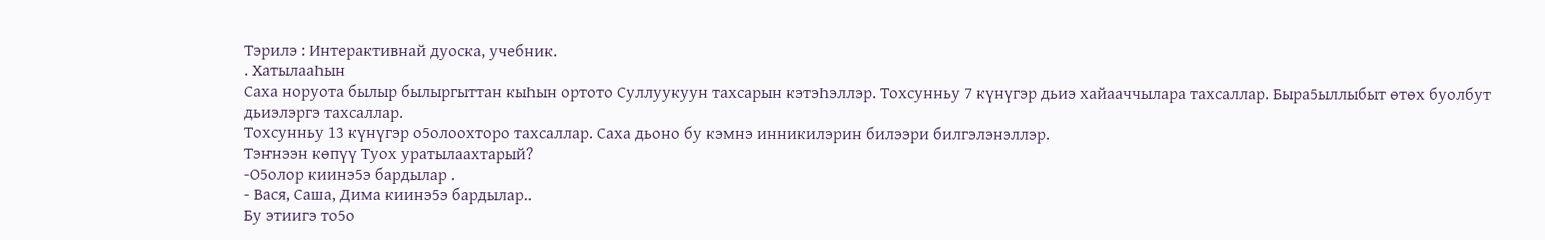Тэрилэ : Интерактивнай дуоска, учебник.
. ХатылааҺын
Саха норуота былыр былыргыттан кыҺын ортото Суллуукуун тахсарын кэтэҺэллэр. Тохсунньу 7 күнүгэр дьиэ хайааччылара тахсаллар. Быра5ыллыбыт өтөх буолбут дьиэлэргэ тахсаллар.
Тохсунньу 13 күнүгэр о5олоохторо тахсаллар. Саха дьоно бу кэмнэ инникилэрин билээри билгэлэнэллэр.
Тэҥнээн көпүү Туох уратылаахтарый?
-О5олор киинэ5э бардылар .
- Вася, Саша, Дима киинэ5э бардылар..
Бу этиигэ то5о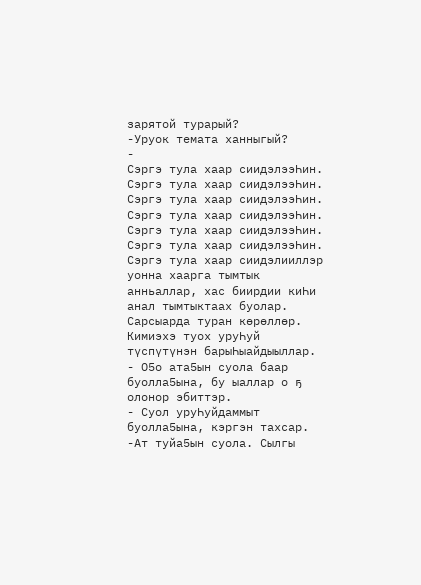зарятой турарый?
-Уруок темата ханныгый?
-
Сэргэ тула хаар сиидэлээҺин. Сэргэ тула хаар сиидэлээҺин. Сэргэ тула хаар сиидэлээҺин. Сэргэ тула хаар сиидэлээҺин. Сэргэ тула хаар сиидэлээҺин. Сэргэ тула хаар сиидэлээҺин. Сэргэ тула хаар сиидэлииллэр уонна хаарга тымтык анньаллар, хас биирдии киҺи анал тымтыктаах буолар. Сарсыарда туран көрөллөр. Кимиэхэ туох уруҺуй түспүтүнэн барыҺыайдыыллар.
- О5о ата5ын суола баар буолла5ына, бу ыаллар о ҕ олонор эбиттэр.
- Суол уруҺуйдаммыт буолла5ына, кэргэн тахсар.
-Ат туйа5ын суола. Сылгы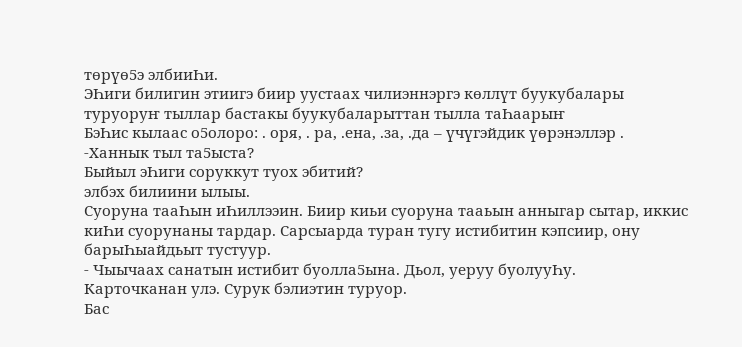төрүө5э элбииҺи.
ЭҺиги билигин этиигэ биир уустаах чилиэннэргэ көллүт буукубалары
туруоруҥ тыллар бастакы буукубаларыттан тылла таҺаарыҥ
БэҺис кылаас о5олоро: . оря, . ра, .ена, .за, .да – үчүгэйдик үөрэнэллэр .
-Ханнык тыл та5ыста?
Быйыл эҺиги соруккут туох эбитий?
элбэх билиини ылыы.
Суоруна тааҺын иҺиллээин. Биир киьи суоруна тааьын анныгар сытар, иккис киҺи суорунаны тардар. Сарсыарда туран тугу истибитин кэпсиир, ону барыҺыайдьыт тустуур.
- Чыычаах санатын истибит буолла5ына. Дьол, уеруу буолууҺу.
Карточканан улэ. Сурук бэлиэтин туруор.
Бас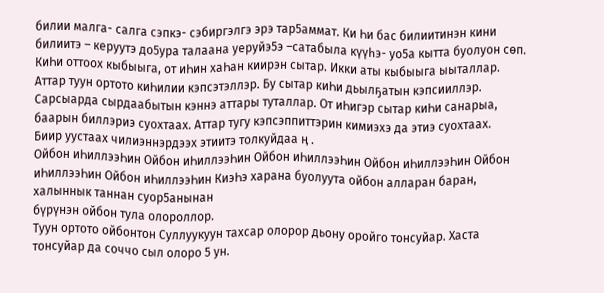билии малга- салга сэпкэ- сэбиргэлгэ эрэ тар5аммат. Ки Һи бас билиитинэн кини билиитэ – керуутэ до5ура талаана уеруйэ5э –сатабыла күүһэ- уо5а кытта буолуон сөп.
КиҺи оттоох кыбыыга, от иҺин хаҺан киирэн сытар. Икки аты кыбыыга ыыталлар. Аттар туун ортото киҺилии кэпсэтэллэр. Бу сытар киҺи дьылҕатын кэпсииллэр.
Сарсыарда сырдаабытын кэннэ аттары туталлар. От иҺигэр сытар киҺи санарыа, баарын биллэриэ суохтаах. Аттар тугу кэпсэппиттэрин кимиэхэ да этиэ суохтаах.
Биир уустаах чилиэннэрдээх этиитэ толкуйдаа ӊ .
Ойбон иҺиллээҺин Ойбон иҺиллээҺин Ойбон иҺиллээҺин Ойбон иҺиллээҺин Ойбон иҺиллээҺин Ойбон иҺиллээҺин КиэҺэ харана буолуута ойбон алларан баран, халыннык таннан суор5анынан
бүрүнэн ойбон тула олороллор.
Туун ортото ойбонтон Суллуукуун тахсар олорор дьону оройго тонсуйар. Хаста тонсуйар да соччо сыл олоро 5 ун.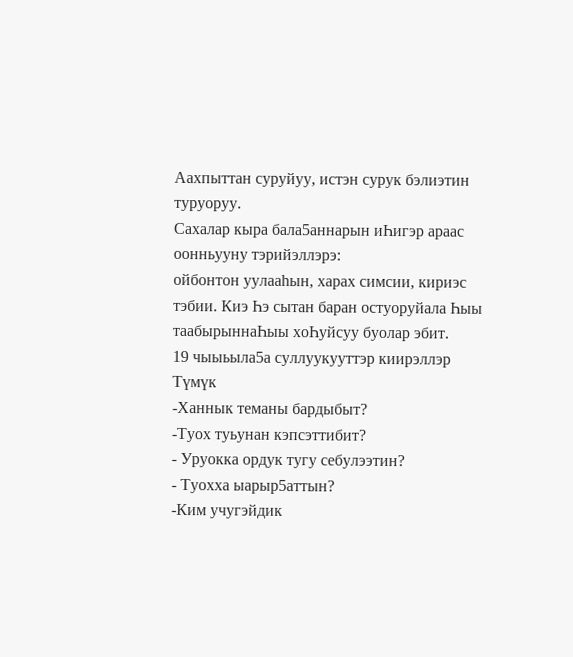Аахпыттан суруйуу, истэн сурук бэлиэтин туруоруу.
Сахалар кыра бала5аннарын иҺигэр араас оонньууну тэрийэллэрэ:
ойбонтон уулааһын, харах симсии, кириэс тэбии. Киэ Һэ сытан баран остуоруйала Һыы таабырыннаҺыы хоҺуйсуу буолар эбит.
19 чыыьыла5а суллуукууттэр киирэллэр
Түмүк
-Ханнык теманы бардыбыт?
-Туох туьунан кэпсэттибит?
- Уруокка ордук тугу себулээтин?
- Туохха ыарыр5аттын?
-Ким учугэйдик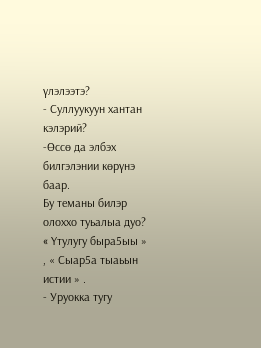үлэлээтэ?
- Суллуукуун хантан кэлэрий?
-Өссө да элбэх билгэлэнии көрүнэ баар.
Бу теманы билэр олоххо туьалыа дуо?
« Yтулугу быра5ыы » , « Сыар5а тыаьын истии » .
- Уруокка тугу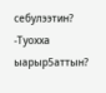себулээтин?
-Туохха ыарыр5аттын?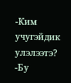-Ким учугэйдик улэлээтэ?
-Бу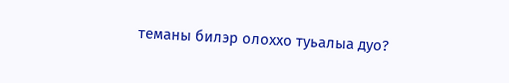теманы билэр олоххо туьалыа дуо?